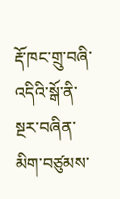རྡོ་ཁང་གྲུ་བཞི་འདིའི་སྒོ་ནི་སྔར་བཞིན་མིག་བཙུམས་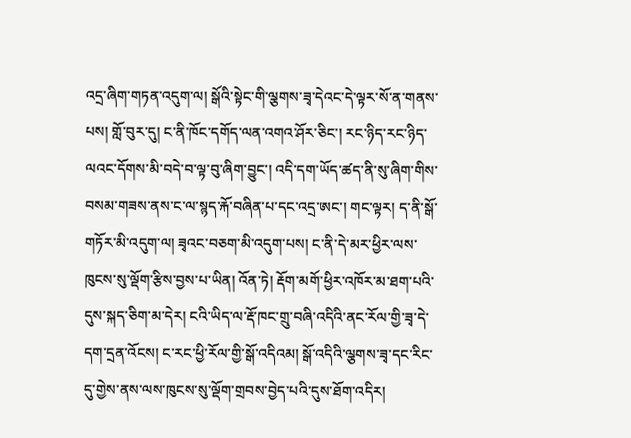འདྲ་ཞིག་གཏན་འདུག་ལ། སྒོའི་སྟེང་གི་ལྕགས་ཟྭ་དེའང་དེ་ལྟར་སོ་ན་གནས་པས། གློ་བུར་དུ། ང་ནི་ཁོང་དགོད་ལན་འགའ་ཤོར་ཅིང་། རང་ཉིད་རང་ཉིད་ལའང་དོགས་མི་བདེ་བ་ལྟ་བུ་ཞིག་བྱུང་། འདི་དག་ཡོད་ཚད་ནི་སུ་ཞིག་གིས་བསམ་གཟས་ནས་ང་ལ་སྙད་རྐོ་བཞིན་པ་དང་འདྲ་ཨང་། གང་ལྟར། ད་ནི་སྒོ་གཏོར་མི་འདུག་ལ། ཟྭའང་བཅག་མི་འདུག་པས། ང་ནི་དེ་མར་ཕྱིར་ལས་ཁུངས་སུ་ལྡོག་རྩིས་བྱས་པ་ཡིན། འོན་ཏེ། རྡོག་མགོ་ཕྱིར་འཁོར་མ་ཐག་པའི་དུས་སྐད་ཅིག་མ་དེར། ངའི་ཡིད་ལ་རྡོ་ཁང་གྲུ་བཞི་འདིའི་ནང་རོལ་གྱི་ཟྭ་དེ་དག་དྲན་འོངས། ང་རང་ཕྱི་རོལ་གྱི་སྒོ་འདིའམ། སྒོ་འདིའི་ལྕགས་ཟྭ་དང་རིང་དུ་གྱེས་ནས་ལས་ཁུངས་སུ་ལྡོག་གྲབས་བྱེད་པའི་དུས་ཐོག་འདིར།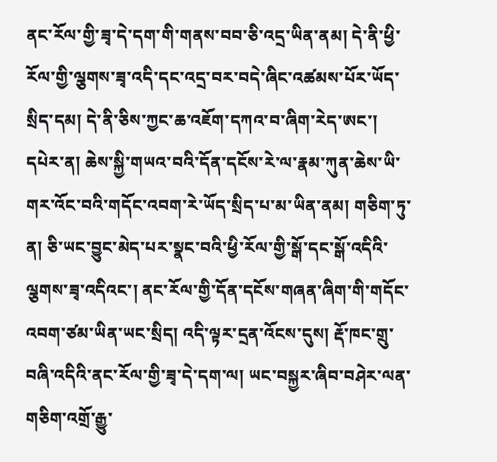ནང་རོལ་གྱི་ཟྭ་དེ་དག་གི་གནས་བབ་ཅི་འདྲ་ཡིན་ནམ། དེ་ནི་ཕྱི་རོལ་གྱི་ལྕགས་ཟྭ་འདི་དང་འདྲ་བར་བདེ་ཞིང་འཚམས་པོར་ཡོད་སྲིད་དམ། དེ་ནི་ཅིས་ཀྱང་ཆ་འཇོག་དཀའ་བ་ཞིག་རེད་ཨང་། དཔེར་ན། ཆེས་སྐྱི་གཡའ་བའི་དོན་དངོས་རེ་ལ་རྣམ་ཀུན་ཆེས་ཡི་གར་འོང་བའི་གདོང་འབག་རེ་ཡོད་སྲིད་པ་མ་ཡིན་ནམ། གཅིག་ཏུ་ན། ཅི་ཡང་བྱུང་མེད་པར་སྣང་བའི་ཕྱི་རོལ་གྱི་སྒོ་དང་སྒོ་འདིའི་ལྕགས་ཟྭ་འདིའང་། ནང་རོལ་གྱི་དོན་དངོས་གཞན་ཞིག་གི་གདོང་འབག་ཙམ་ཡིན་ཡང་སྲིད། འདི་ལྟར་དྲན་འོངས་དུས། རྡོ་ཁང་གྲུ་བཞི་འདིའི་ནང་རོལ་གྱི་ཟྭ་དེ་དག་ལ། ཡང་བསྐྱར་ཞིབ་བཤེར་ལན་གཅིག་འགྲོ་རྒྱུ་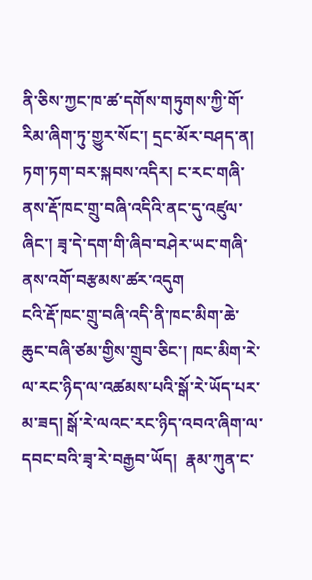ནི་ཅིས་ཀྱང་ཁ་ཚ་དགོས་གཏུགས་ཀྱི་གོ་རིམ་ཞིག་ཏུ་གྱུར་སོང་། དྲང་མོར་བཤད་ན། ཏག་ཏག་བར་སྐབས་འདིར། ང་རང་གཞི་ནས་རྡོ་ཁང་གྲུ་བཞི་འདིའི་ནང་དུ་འཛུལ་ཞིང་། ཟྭ་དེ་དག་གི་ཞིབ་བཤེར་ཡང་གཞི་ནས་འགོ་བརྩམས་ཚར་འདུག
ངའི་རྡོ་ཁང་གྲུ་བཞི་འདི་ནི་ཁང་མིག་ཆེ་ཆུང་བཞི་ཙམ་གྱིས་གྲུབ་ཅིང་། ཁང་མིག་རེ་ལ་རང་ཉིད་ལ་འཚམས་པའི་སྒོ་རེ་ཡོད་པར་མ་ཟད། སྒོ་རེ་ལའང་རང་ཉིད་འབའ་ཞིག་ལ་དབང་བའི་ཟྭ་རེ་བརྒྱབ་ཡོད།  རྣམ་ཀུན་ང་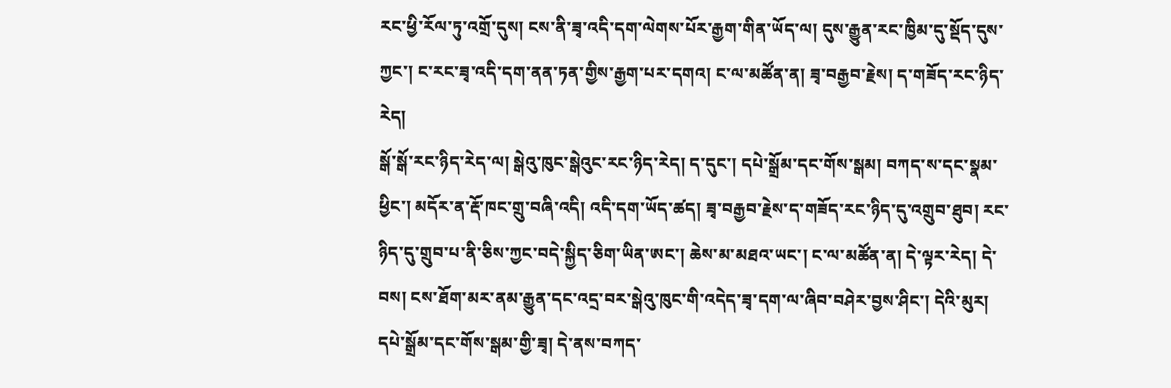རང་ཕྱི་རོལ་ཏུ་འགྲོ་དུས། ངས་ནི་ཟྭ་འདི་དག་ལེགས་པོར་རྒྱག་གིན་ཡོད་ལ། དུས་རྒྱུན་རང་ཁྱིམ་དུ་སྡོད་དུས་ཀྱང་། ང་རང་ཟྭ་འདི་དག་ནན་ཏན་གྱིས་རྒྱག་པར་དགའ། ང་ལ་མཚོན་ན། ཟྭ་བརྒྱབ་རྗེས། ད་གཟོད་རང་ཉིད་རེད།
སྒོ་སྒོ་རང་ཉིད་རེད་ལ། སྒེའུ་ཁུང་སྒེའུང་རང་ཉིད་རེད། ད་དུང་། དཔེ་སྒྲོམ་དང་གོས་སྒམ། བཀད་ས་དང་སྣམ་ཕྱིང་། མདོར་ན་རྡོ་ཁང་གྲུ་བཞི་འདི། འདི་དག་ཡོད་ཚད། ཟྭ་བརྒྱབ་རྗེས་ད་གཟོད་རང་ཉིད་དུ་འགྲུབ་ཐུབ། རང་ཉིད་དུ་གྲུབ་པ་ནི་ཅིས་ཀྱང་བདེ་སྐྱིད་ཅིག་ཡིན་ཨང་། ཆེས་མ་མཐའ་ཡང་། ང་ལ་མཚོན་ན། དེ་ལྟར་རེད། དེ་བས། ངས་ཐོག་མར་ནམ་རྒྱུན་དང་འདྲ་བར་སྒེའུ་ཁུང་གི་འདེད་ཟྭ་དག་ལ་ཞིབ་བཤེར་བྱས་ཤིང་། དེའི་མུར། དཔེ་སྒྲོམ་དང་གོས་སྒམ་གྱི་ཟྭ། དེ་ནས་བཀད་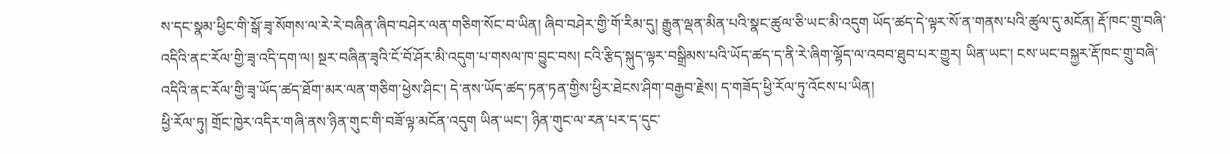ས་དང་སྣམ་ཕྱིང་གི་སྒོ་ཟྭ་སོགས་ལ་རེ་རེ་བཞིན་ཞིབ་བཤེར་ལན་གཅིག་སོང་བ་ཡིན། ཞིབ་བཤེར་གྱི་གོ་རིམ་དུ། རྒྱུན་ལྡན་མིན་པའི་སྣང་ཚུལ་ཅི་ཡང་མི་འདུག ཡོད་ཚད་དེ་ལྟར་སོ་ན་གནས་པའི་ཚུལ་དུ་མངོན། རྡོ་ཁང་གྲུ་བཞི་འདིའི་ནང་རོལ་གྱི་ཟྭ་འདི་དག་ལ། སྔར་བཞིན་ཟྭའི་ངོ་བོ་ཤོར་མི་འདུག་པ་གསལ་ཁ་བྱུང་བས། ངའི་རྩིད་སྐུད་ལྟར་བསྒྲིམས་པའི་ཡོད་ཚད་ད་ནི་རེ་ཞིག་ལྷོད་ལ་འབབ་ཐུབ་པར་གྱུར། ཡིན་ཡང་། ངས་ཡང་བསྐྱར་རྡོ་ཁང་གྲུ་བཞི་འདིའི་ནང་རོལ་གྱི་ཟྭ་ཡོད་ཚད་ཐོག་མར་ལན་གཅིག་ཕྱེས་ཤིང་། དེ་ནས་ཡོད་ཚད་ཏན་ཏན་གྱིས་ཕྱིར་ཐེངས་ཤིག་བརྒྱབ་རྗེས། ད་གཟོད་ཕྱི་རོལ་ཏུ་འོངས་པ་ཡིན།
ཕྱི་རོལ་ཏུ། གྲོང་ཁྱེར་འདིར་གཞི་ནས་ཉིན་གུང་གི་བཟོ་ལྟ་མངོན་འདུག ཡིན་ཡང་། ཉིན་གུང་ལ་རན་པར་ད་དུང་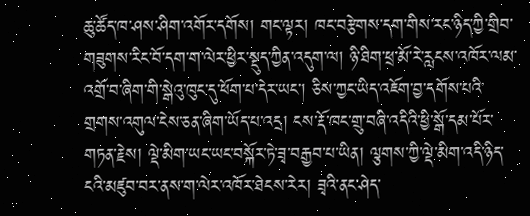ཆུ་ཚོད་ཁ་ཤས་ཤིག་འགོར་དགོས། གང་ལྟར། ཁང་བརྩེགས་དག་གིས་རང་ཉིད་ཀྱི་གྲིབ་གཟུགས་རིང་བོ་དག་ག་ལེར་ཕྱིར་སྡུད་ཀྱིན་འདུག་ལ། ཉི་ཐིག་ཕྲ་མོ་རེ་རླངས་འཁོར་ལམ་འགྲོ་བ་ཞིག་གི་སྒེའུ་ཁུང་དུ་ཕོག་པ་དེར་ཡང་། ཅིས་ཀྱང་ཡིད་འཇོག་བྱ་དགོས་པའི་གྲགས་འགུལ་ངེས་ཅན་ཞིག་ཡོད་པ་འདྲ། ངས་རྡོ་ཁང་གྲུ་བཞི་འདིའི་ཕྱི་སྒོ་དམ་པོར་གཏན་རྗེས། ལྡེ་མིག་ཡང་ཡང་བསྐོར་ཏེ་ཟྭ་བརྒྱབ་པ་ཡིན། ལྕགས་ཀྱི་ལྡེ་མིག་འདི་ཉིད་ངའི་མཛུབ་བར་ནས་ག་ལེར་འཁོར་ཐེངས་རེར། ཟྭའི་ནང་ཤེད་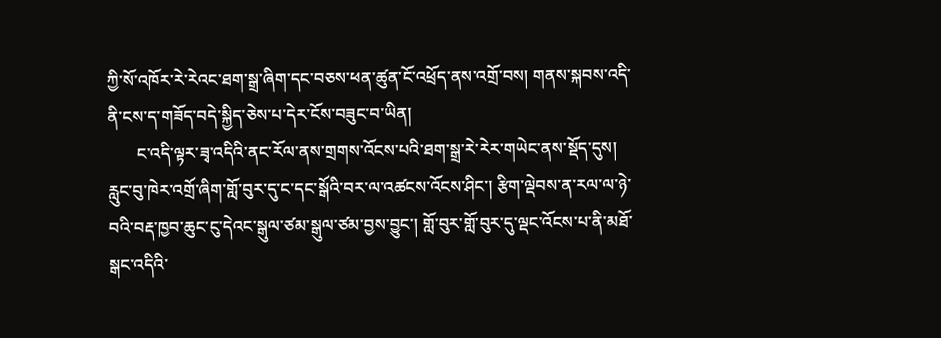ཀྱི་སོ་འཁོར་རེ་རེའང་ཐག་སྒྲ་ཞིག་དང་བཅས་ཕན་ཚུན་ངོ་འཕྲོད་ནས་འགྲོ་བས། གནས་སྐབས་འདི་ནི་ངས་ད་གཟོད་བདེ་སྐྱིད་ཅེས་པ་དེར་ངོས་བཟུང་བ་ཡིན།
       ང་འདི་ལྟར་ཟྭ་འདིའི་ནང་རོལ་ནས་གྲགས་འོངས་པའི་ཐག་སྒྲ་རེ་རེར་གཡེང་ནས་སྡོད་དུས། རླུང་བུ་ཁེར་འགྲོ་ཞིག་གློ་བུར་དུ་ང་དང་སྒོའི་བར་ལ་འཚངས་འོངས་ཤིང་། རྩིག་ལྡེབས་ན་རལ་ལ་ཉེ་བའི་བརྡ་ཁྱབ་ཆུང་ངུ་དེའང་སྒུལ་ཙམ་སྒུལ་ཙམ་བྱས་བྱུང་། གློ་བུར་གློ་བུར་དུ་ལྡང་འོངས་པ་ནི་མཐོ་སྒང་འདིའི་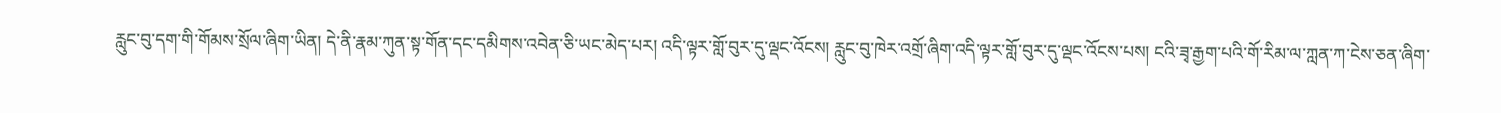རླུང་བུ་དག་གི་གོམས་སྲོལ་ཞིག་ཡིན། དེ་ནི་རྣམ་ཀུན་སྟ་གོན་དང་དམིགས་འབེན་ཅི་ཡང་མེད་པར། འདི་ལྟར་གློ་བུར་དུ་ལྡང་འོངས། རླུང་བུ་ཁེར་འགྲོ་ཞིག་འདི་ལྟར་གློ་བུར་དུ་ལྡང་འོངས་པས། ངའི་ཟྭ་རྒྱག་པའི་གོ་རིམ་ལ་ཀླན་ཀ་ངེས་ཅན་ཞིག་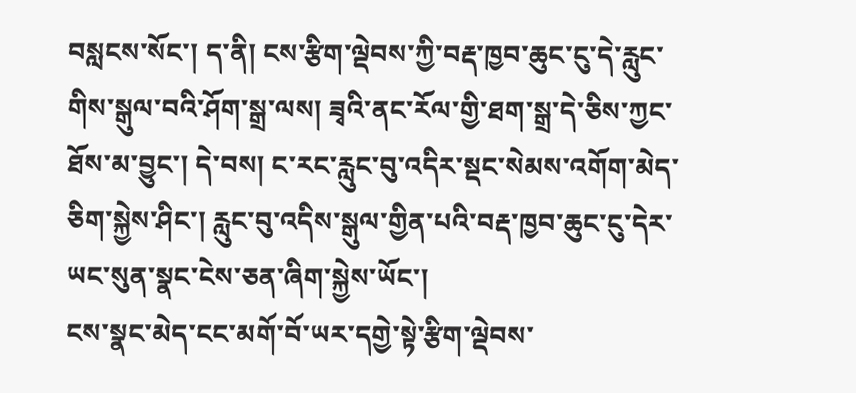བསླངས་སོང་། ད་ནི། ངས་རྩིག་ལྡེབས་ཀྱི་བརྡ་ཁྱབ་ཆུང་ངུ་དེ་རླུང་གིས་སྒུལ་བའི་ཤོག་སྒྲ་ལས། ཟྭའི་ནང་རོལ་གྱི་ཐག་སྒྲ་དེ་ཅིས་ཀྱང་ཐོས་མ་བྱུང་། དེ་བས། ང་རང་རླུང་བུ་འདིར་སྡང་སེམས་འགོག་མེད་ཅིག་སྐྱེས་ཤིང་། རླུང་བུ་འདིས་སྒུལ་གྱིན་པའི་བརྡ་ཁྱབ་ཆུང་ངུ་དེར་ཡང་སུན་སྣང་ངེས་ཅན་ཞིག་སྐྱེས་ཡོང་།
ངས་སྣང་མེད་ངང་མགོ་བོ་ཡར་དགྱེ་སྟེ་རྩིག་ལྡེབས་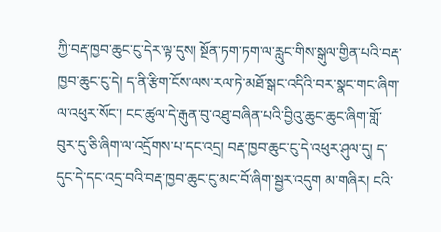ཀྱི་བརྡ་ཁྱབ་ཆུང་ངུ་དེར་ལྟ་དུས། སྔོན་ཏག་ཏག་ལ་རླུང་གིས་སྒུལ་གྱིན་པའི་བརྡ་ཁྱབ་ཆུང་ངུ་དེ། ད་ནི་རྩིག་ངོས་ལས་རལ་ཏེ་མཐོ་སྒང་འདིའི་བར་སྣང་གང་ཞིག་ལ་འཕུར་སོང་། ངང་ཚུལ་དེ་རྒུན་བུ་འཐུ་བཞིན་པའི་བྱིའུ་ཆུང་ཆུང་ཞིག་གློ་བུར་དུ་ཅི་ཞིག་ལ་འདྲོགས་པ་དང་འདྲ། བརྡ་ཁྱབ་ཆུང་ངུ་དེ་འཕུར་ཤུལ་དུ། ད་དུང་དེ་དང་འདྲ་བའི་བརྡ་ཁྱབ་ཆུང་ངུ་མང་བོ་ཞིག་སྦྱར་འདུག མ་གཞིར། ངའི་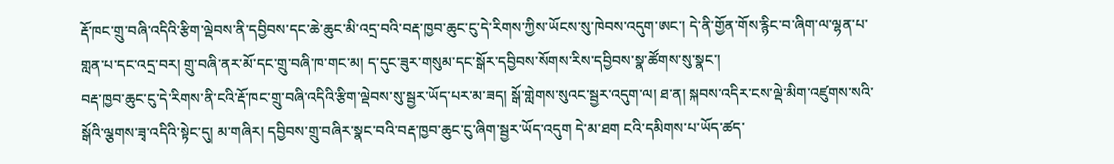རྡོ་ཁང་གྲུ་བཞི་འདིའི་རྩིག་ལྡེབས་ནི་དབྱིབས་དང་ཆེ་ཆུང་མི་འདྲ་བའི་བརྡ་ཁྱབ་ཆུང་ངུ་དེ་རིགས་ཀྱིས་ཡོངས་སུ་ཁེབས་འདུག་ཨང་། དེ་ནི་གྱོན་གོས་རྙིང་བ་ཞིག་ལ་ལྷན་པ་གླན་པ་དང་འདྲ་བར། གྲུ་བཞི་ནར་མོ་དང་གྲུ་བཞི་ཁ་གང་མ། ད་དུང་ཟུར་གསུམ་དང་སྒོར་དབྱིབས་སོགས་རིས་དབྱིབས་སྣ་ཚོགས་སུ་སྣང་།
བརྡ་ཁྱབ་ཆུང་ངུ་དེ་རིགས་ནི་ངའི་རྡོ་ཁང་གྲུ་བཞི་འདིའི་རྩིག་ལྡེབས་སུ་སྦྱར་ཡོད་པར་མ་ཟད། སྒོ་གླེགས་སུའང་སྦྱར་འདུག་ལ། ཐ་ན། སྐབས་འདིར་ངས་ལྡེ་མིག་འཛུགས་སའི་སྒོའི་ལྕགས་ཟྭ་འདིའི་སྟེང་དུ། མ་གཞིར། དབྱིབས་གྲུ་བཞིར་སྣང་བའི་བརྡ་ཁྱབ་ཆུང་ངུ་ཞིག་སྦྱར་ཡོད་འདུག དེ་མ་ཐག ངའི་དམིགས་པ་ཡོད་ཚད་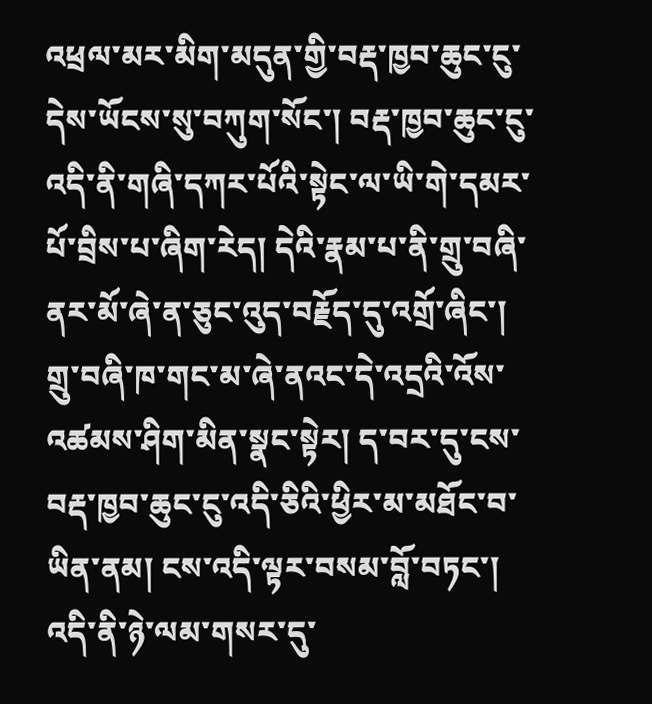འཕྲལ་མར་མིག་མདུན་གྱི་བརྡ་ཁྱབ་ཆུང་ངུ་དེས་ཡོངས་སུ་བཀུག་སོང་། བརྡ་ཁྱབ་ཆུང་ངུ་འདི་ནི་གཞི་དཀར་པོའི་སྟེང་ལ་ཡི་གེ་དམར་པོ་བྲིས་པ་ཞིག་རེད། དེའི་རྣམ་པ་ནི་གྲུ་བཞི་ནར་མོ་ཞེ་ན་ཅུང་འུད་བརྗོད་དུ་འགྲོ་ཞིང་། གྲུ་བཞི་ཁ་གང་མ་ཞེ་ནའང་དེ་འདྲའི་འོས་འཚམས་ཤིག་མིན་སྣང་སྟེར། ད་བར་དུ་ངས་བརྡ་ཁྱབ་ཆུང་ངུ་འདི་ཅིའི་ཕྱིར་མ་མཐོང་བ་ཡིན་ནམ། ངས་འདི་ལྟར་བསམ་བློ་བཏང་། འདི་ནི་ཉེ་ལམ་གསར་དུ་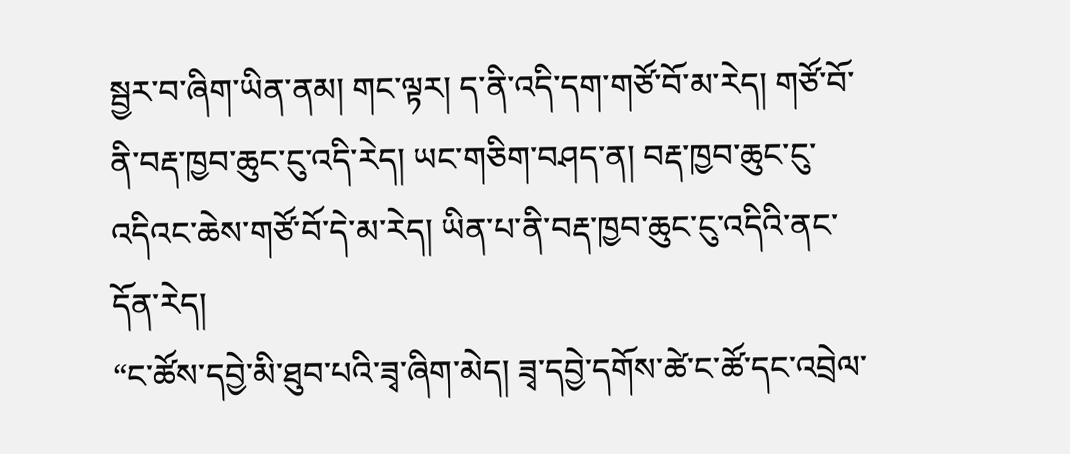སྦྱར་བ་ཞིག་ཡིན་ནམ། གང་ལྟར། ད་ནི་འདི་དག་གཙོ་བོ་མ་རེད། གཙོ་བོ་ནི་བརྡ་ཁྱབ་ཆུང་ངུ་འདི་རེད། ཡང་གཅིག་བཤད་ན། བརྡ་ཁྱབ་ཆུང་ངུ་འདིའང་ཆེས་གཙོ་བོ་དེ་མ་རེད། ཡིན་པ་ནི་བརྡ་ཁྱབ་ཆུང་ངུ་འདིའི་ནང་དོན་རེད།
“ང་ཚོས་དབྱེ་མི་ཐུབ་པའི་ཟྭ་ཞིག་མེད། ཟྭ་དབྱེ་དགོས་ཚེ་ང་ཚོ་དང་འབྲེལ་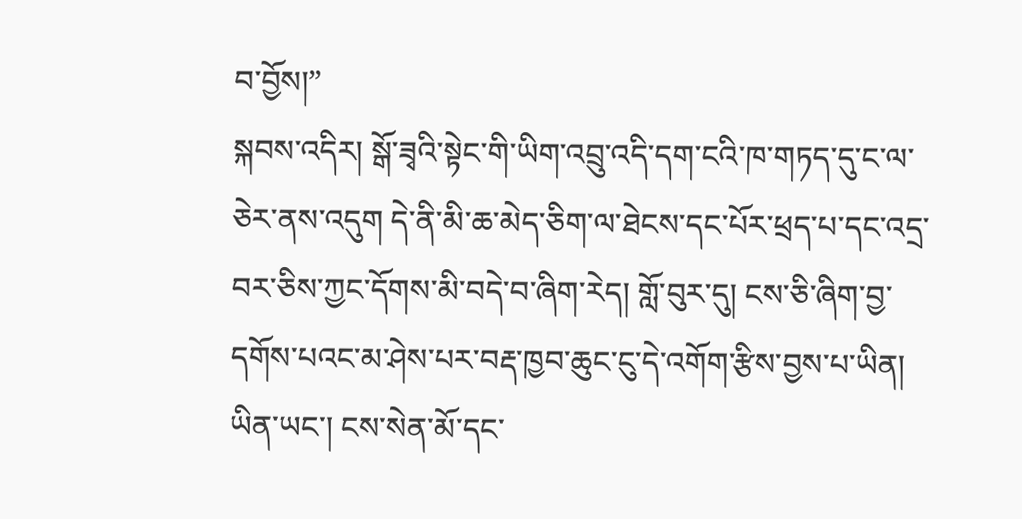བ་བྱོས།”
སྐབས་འདིར། སྒོ་ཟྭའི་སྟེང་གི་ཡིག་འབྲུ་འདི་དག་ངའི་ཁ་གཏད་དུ་ང་ལ་ཅེར་ནས་འདུག དེ་ནི་མི་ཆ་མེད་ཅིག་ལ་ཐེངས་དང་པོར་ཕྲད་པ་དང་འདྲ་བར་ཅིས་ཀྱང་དོགས་མི་བདེ་བ་ཞིག་རེད། གློ་བུར་དུ། ངས་ཅི་ཞིག་བྱ་དགོས་པའང་མ་ཤེས་པར་བརྡ་ཁྱབ་ཆུང་ངུ་དེ་འགོག་རྩིས་བྱས་པ་ཡིན། ཡིན་ཡང་། ངས་སེན་མོ་དང་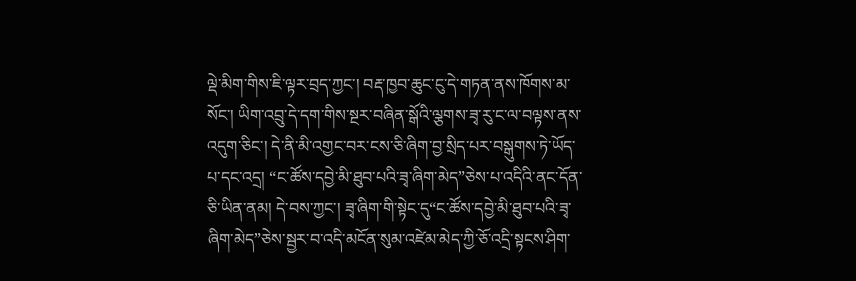ལྡེ་མིག་གིས་ཇི་ལྟར་བྲད་ཀྱང་། བརྡ་ཁྱབ་ཆུང་ངུ་དེ་གཏན་ནས་ཁོགས་མ་སོང་། ཡིག་འབྲུ་དེ་དག་གིས་སྔར་བཞིན་སྒོའི་ལྕགས་ཟྭ་རུ་ང་ལ་བལྟས་ནས་འདུག་ཅིང་། དེ་ནི་མི་འགྱང་བར་ངས་ཅི་ཞིག་བྱ་སྲིད་པར་བསྒུགས་ཏེ་ཡོད་པ་དང་འདྲ། “ང་ཚོས་དབྱེ་མི་ཐུབ་པའི་ཟྭ་ཞིག་མེད”ཅེས་པ་འདིའི་ནང་དོན་ཅི་ཡིན་ནམ། དེ་བས་ཀྱང་། ཟྭ་ཞིག་གི་སྟེང་དུ“ང་ཚོས་དབྱེ་མི་ཐུབ་པའི་ཟྭ་ཞིག་མེད”ཅེས་སྦྱར་བ་འདི་མངོན་སུམ་འཛེམ་མེད་ཀྱི་ཅོ་འདྲི་སྟངས་ཤིག་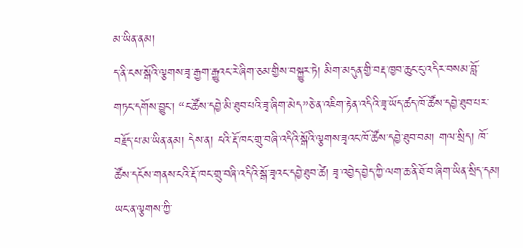མ་ཡིན་ནམ།
ད་ནི་ངས་སྒོའི་ལྕགས་ཟྭ་རྒྱག་རྒྱུའང་རེ་ཞིག་ཅམ་གྱིས་བསྐྱུར་ཏེ། མིག་མདུན་གྱི་བརྡ་ཁྱབ་ཆུང་ངུ་འདིར་བསམ་བློ་གཏང་དགོས་བྱུང་། “ང་ཚོས་དབྱེ་མི་ཐུབ་པའི་ཟྭ་ཞིག་མེད”ཅེ་ན་འཇིག་རྟེན་འདིའི་ཟྭ་ཡོད་ཚད་ཁོ་ཚོས་དབྱེ་ཐུབ་པར་བརྗོད་པ་མ་ཡིན་ནམ། དེས་ན། ངའི་རྡོ་ཁང་གྲུ་བཞི་འདིའི་སྒོའི་ལྕགས་ཟྭའང་ཁོ་ཚོས་དབྱེ་ཐུབ་བམ། གལ་སྲིད། ཁོ་ཚོས་དངོས་གནས་ངའི་རྡོ་ཁང་གྲུ་བཞི་འདིའི་སྒོ་ཟྭའང་དབྱེ་ཐུབ་ཚེ། ཟྭ་འབྱེད་བྱེད་ཀྱི་ལག་ཆ་ནི་ཐོ་བ་ཞིག་ཡིན་སྲིད་དམ། ཡང་ན་ལྕགས་ཀྱི་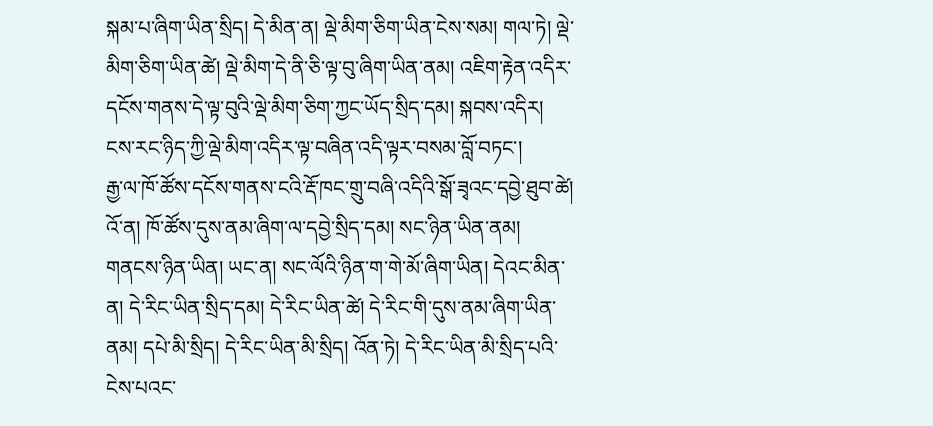སྐམ་པ་ཞིག་ཡིན་སྲིད། དེ་མིན་ན། ལྡེ་མིག་ཅིག་ཡིན་ངེས་སམ། གལ་ཏེ། ལྡེ་མིག་ཅིག་ཡིན་ཚེ། ལྡེ་མིག་དེ་ནི་ཅི་ལྟ་བུ་ཞིག་ཡིན་ནམ། འཇིག་རྟེན་འདིར་དངོས་གནས་དེ་ལྟ་བུའི་ལྡེ་མིག་ཅིག་ཀྱང་ཡོད་སྲིད་དམ། སྐབས་འདིར། ངས་རང་ཉིད་ཀྱི་ལྡེ་མིག་འདིར་ལྟ་བཞིན་འདི་ལྟར་བསམ་བློ་བཏང་།
རྒྱ་ལ་ཁོ་ཚོས་དངོས་གནས་ངའི་རྡོ་ཁང་གྲུ་བཞི་འདིའི་སྒོ་ཟྭའང་དབྱེ་ཐུབ་ཚེ། འོ་ན། ཁོ་ཚོས་དུས་ནམ་ཞིག་ལ་དབྱེ་སྲིད་དམ། སང་ཉིན་ཡིན་ནམ། གནངས་ཉིན་ཡིན། ཡང་ན། སང་ལོའི་ཉིན་ག་གེ་མོ་ཞིག་ཡིན། དེའང་མིན་ན། དེ་རིང་ཡིན་སྲིད་དམ། དེ་རིང་ཡིན་ཚེ། དེ་རིང་གི་དུས་ནམ་ཞིག་ཡིན་ནམ། དཔེ་མི་སྲིད། དེ་རིང་ཡིན་མི་སྲིད། འོན་ཏེ། དེ་རིང་ཡིན་མི་སྲིད་པའི་ངེས་པའང་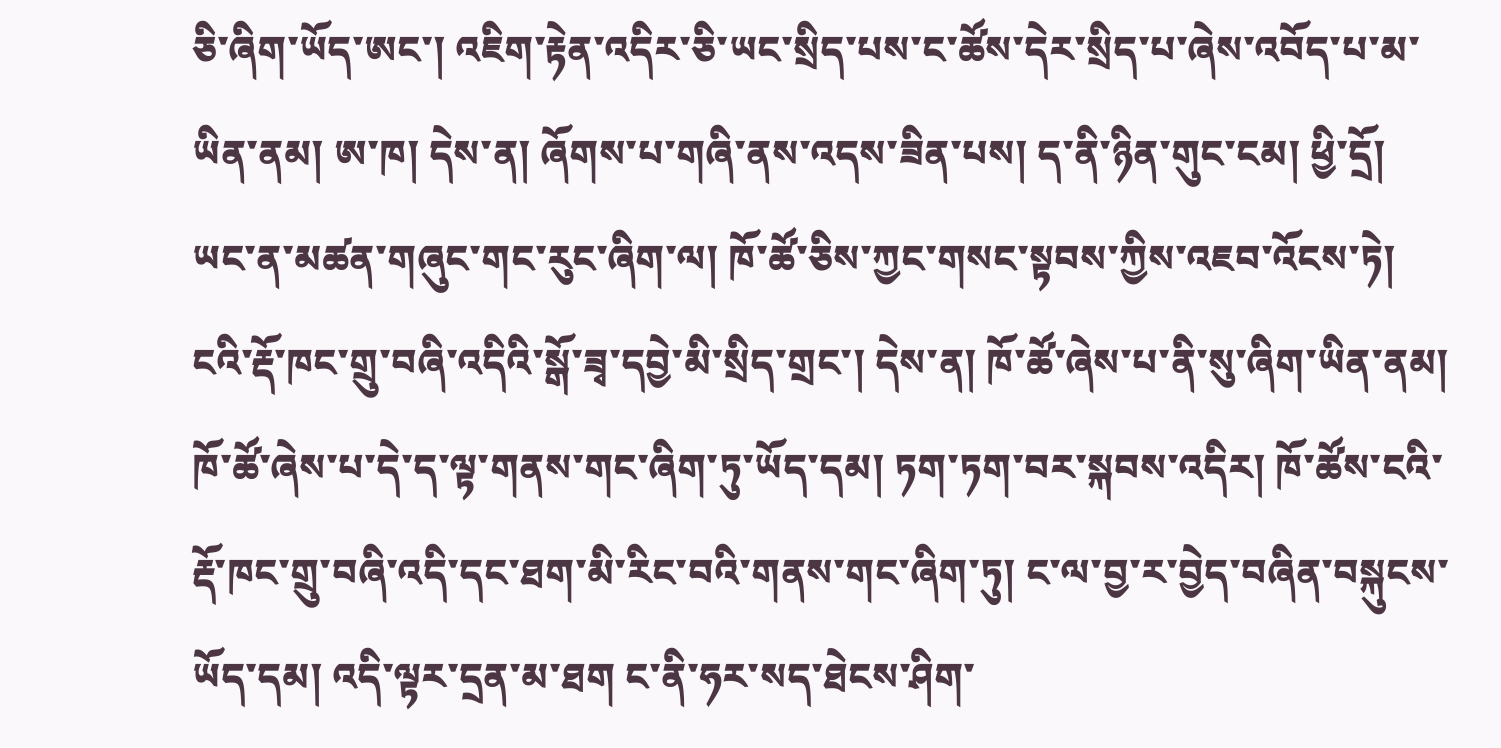ཅི་ཞིག་ཡོད་ཨང་། འཇིག་རྟེན་འདིར་ཅི་ཡང་སྲིད་པས་ང་ཚོས་དེར་སྲིད་པ་ཞེས་འབོད་པ་མ་ཡིན་ནམ། ཨ་ཁ། དེས་ན། ཞོགས་པ་གཞི་ནས་འདས་ཟིན་པས། ད་ནི་ཉིན་གུང་ངམ། ཕྱི་དྲོ། ཡང་ན་མཚན་གཞུང་གང་རུང་ཞིག་ལ། ཁོ་ཚོ་ཅིས་ཀྱང་གསང་སྟབས་ཀྱིས་འཇབ་འོངས་ཏེ། ངའི་རྡོ་ཁང་གྲུ་བཞི་འདིའི་སྒོ་ཟྭ་དབྱེ་མི་སྲིད་གྲང་། དེས་ན། ཁོ་ཚོ་ཞེས་པ་ནི་སུ་ཞིག་ཡིན་ནམ། ཁོ་ཚོ་ཞེས་པ་དེ་ད་ལྟ་གནས་གང་ཞིག་ཏུ་ཡོད་དམ། ཏག་ཏག་བར་སྐབས་འདིར། ཁོ་ཚོས་ངའི་རྡོ་ཁང་གྲུ་བཞི་འདི་དང་ཐག་མི་རིང་བའི་གནས་གང་ཞིག་ཏུ། ང་ལ་བྱ་ར་བྱེད་བཞིན་བསྐུངས་ཡོད་དམ། འདི་ལྟར་དྲན་མ་ཐག ང་ནི་ཧར་སད་ཐེངས་ཤིག་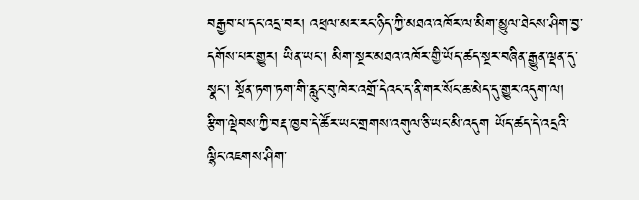བརྒྱབ་པ་དང་འདྲ་བར། འཕྲལ་མར་རང་ཉིད་ཀྱི་མཐའ་འཁོར་ལ་མིག་མྱུལ་ཐེངས་ཤིག་བྱ་དགོས་པར་གྱུར། ཡིན་ཡང་། མིག་སྔར་མཐའ་འཁོར་གྱི་ཡོད་ཚད་སྔར་བཞིན་རྒྱུན་ལྡན་དུ་སྣང་། སྔོན་ཏག་ཏག་གི་རླུང་བུ་ཁེར་འགྲོ་དེའང་ད་ནི་གར་སོང་ཆ་མེད་དུ་གྱུར་འདུག་ལ། རྩིག་ལྡེབས་ཀྱི་བརྡ་ཁྱབ་དེ་ཚོར་ཡང་གྲགས་འགུལ་ཅི་ཡང་མི་འདུག ཡོད་ཚད་དེ་འདྲའི་ལྷིང་འཇགས་ཤིག་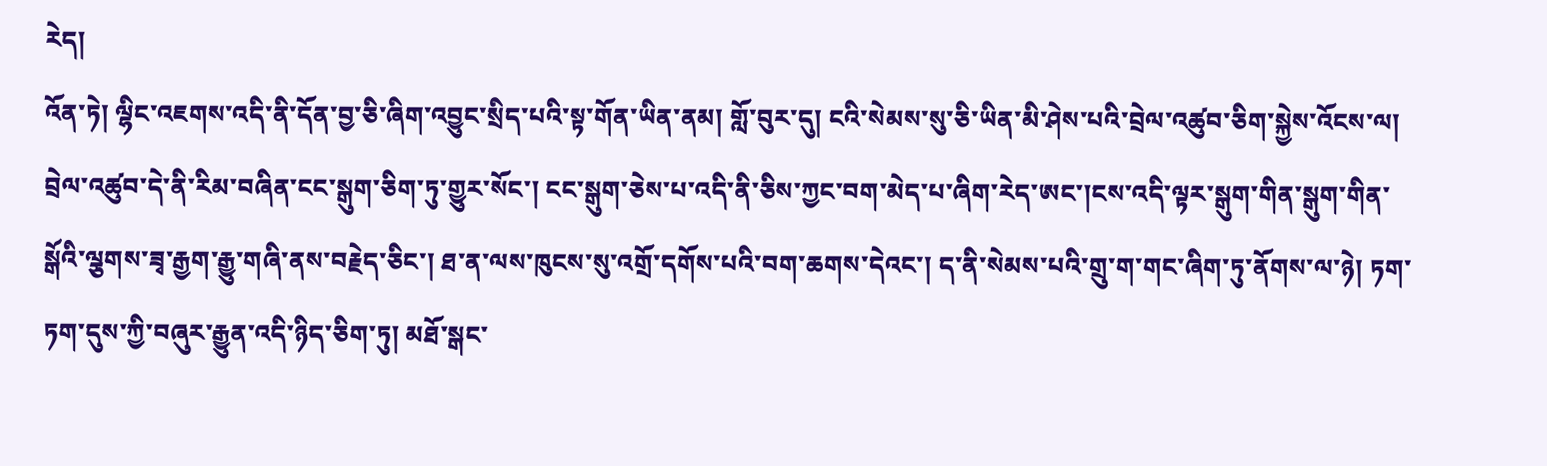རེད།
འོན་ཏེ། ལྷིང་འཇགས་འདི་ནི་དོན་བྱ་ཅི་ཞིག་འབྱུང་སྲིད་པའི་སྟ་གོན་ཡིན་ནམ། གློ་བུར་དུ། ངའི་སེམས་སུ་ཅི་ཡིན་མི་ཤེས་པའི་བྲེལ་འཚུབ་ཅིག་སྐྱེས་འོངས་ལ། བྲེལ་འཚུབ་དེ་ནི་རིམ་བཞིན་ངང་སྒུག་ཅིག་ཏུ་གྱུར་སོང་། ངང་སྒུག་ཅེས་པ་འདི་ནི་ཅིས་ཀྱང་བག་མེད་པ་ཞིག་རེད་ཨང་།ངས་འདི་ལྟར་སྒུག་གིན་སྒུག་གིན་སྒོའི་ལྕགས་ཟྭ་རྒྱག་རྒྱུ་གཞི་ནས་བརྗེད་ཅིང་། ཐ་ན་ལས་ཁུངས་སུ་འགྲོ་དགོས་པའི་བག་ཆགས་དེའང་། ད་ནི་སེམས་པའི་གྲུ་ག་གང་ཞིག་ཏུ་ནོགས་ལ་ཉེ། ཏག་ཏག་དུས་ཀྱི་བཞུར་རྒྱུན་འདི་ཉིད་ཅིག་ཏུ། མཐོ་སྒང་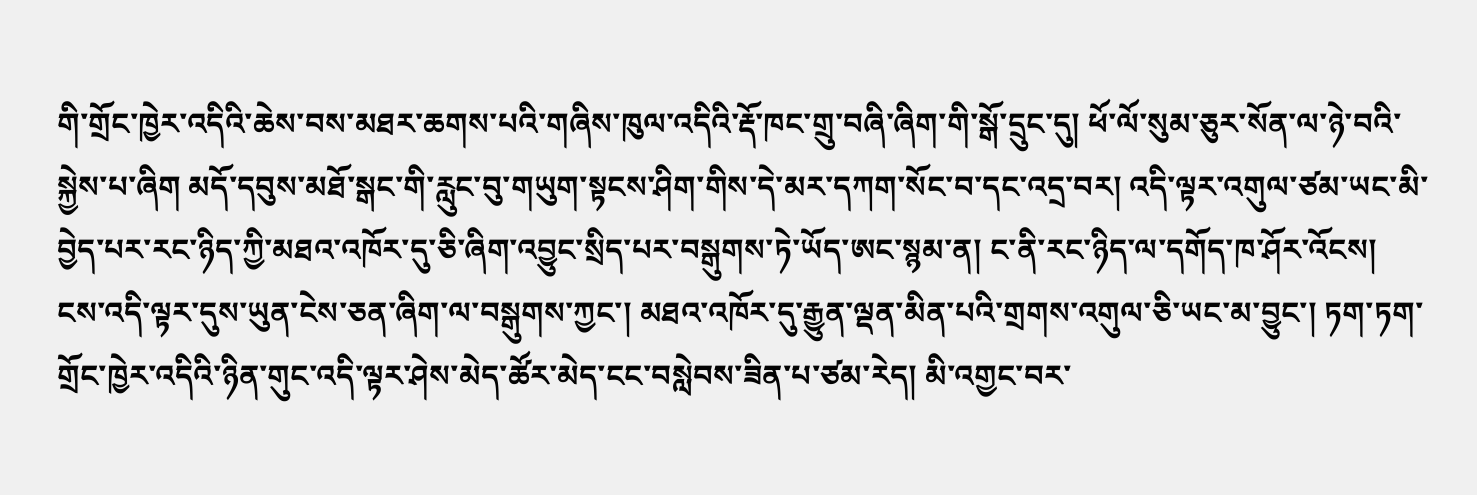གི་གྲོང་ཁྱེར་འདིའི་ཆེས་བས་མཐར་ཆགས་པའི་གཞིས་ཁུལ་འདིའི་རྡོ་ཁང་གྲུ་བཞི་ཞིག་གི་སྒོ་དྲུང་དུ། ཕོ་ལོ་སུམ་ཅུར་སོན་ལ་ཉེ་བའི་སྐྱེས་པ་ཞིག མདོ་དབུས་མཐོ་སྒང་གི་རླུང་བུ་གཡུག་སྟངས་ཤིག་གིས་དེ་མར་དཀག་སོང་བ་དང་འདྲ་བར། འདི་ལྟར་འགུལ་ཙམ་ཡང་མི་བྱེད་པར་རང་ཉིད་ཀྱི་མཐའ་འཁོར་དུ་ཅི་ཞིག་འབྱུང་སྲིད་པར་བསྒུགས་ཏེ་ཡོད་ཨང་སྙམ་ན། ང་ནི་རང་ཉིད་ལ་དགོད་ཁ་ཤོར་འོངས།
ངས་འདི་ལྟར་དུས་ཡུན་ངེས་ཅན་ཞིག་ལ་བསྒུགས་ཀྱང་། མཐའ་འཁོར་དུ་རྒྱུན་ལྡན་མིན་པའི་གྲགས་འགུལ་ཅི་ཡང་མ་བྱུང་། ཏག་ཏག་གྲོང་ཁྱེར་འདིའི་ཉིན་གུང་འདི་ལྟར་ཤེས་མེད་ཚོར་མེད་ངང་བསླེབས་ཟིན་པ་ཙམ་རེད། མི་འགྱང་བར་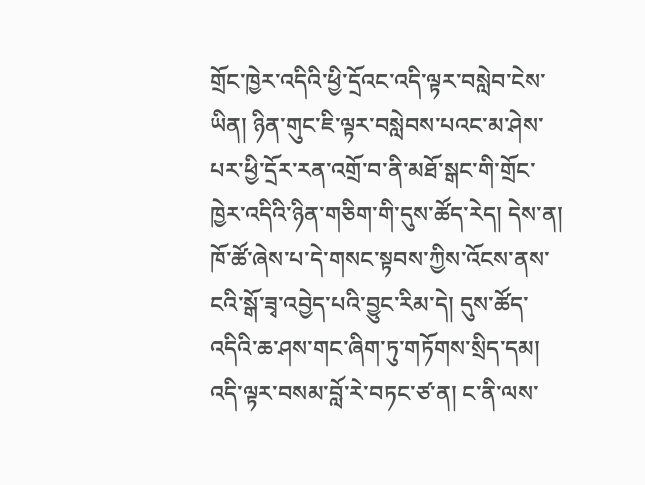གྲོང་ཁྱེར་འདིའི་ཕྱི་དྲོའང་འདི་ལྟར་བསླེབ་ངེས་ཡིན། ཉིན་གུང་ཇི་ལྟར་བསླེབས་པའང་མ་ཤེས་པར་ཕྱི་དྲོར་རན་འགྲོ་བ་ནི་མཐོ་སྒང་གི་གྲོང་ཁྱེར་འདིའི་ཉིན་གཅིག་གི་དུས་ཚོད་རེད། དེས་ན། ཁོ་ཚོ་ཞེས་པ་དེ་གསང་སྟབས་ཀྱིས་འོངས་ནས་ངའི་སྒོ་ཟྭ་འབྱེད་པའི་བྱུང་རིམ་དེ། དུས་ཚོད་འདིའི་ཆ་ཤས་གང་ཞིག་ཏུ་གཏོགས་སྲིད་དམ། འདི་ལྟར་བསམ་བློ་རེ་བཏང་ཙ་ན། ང་ནི་ལས་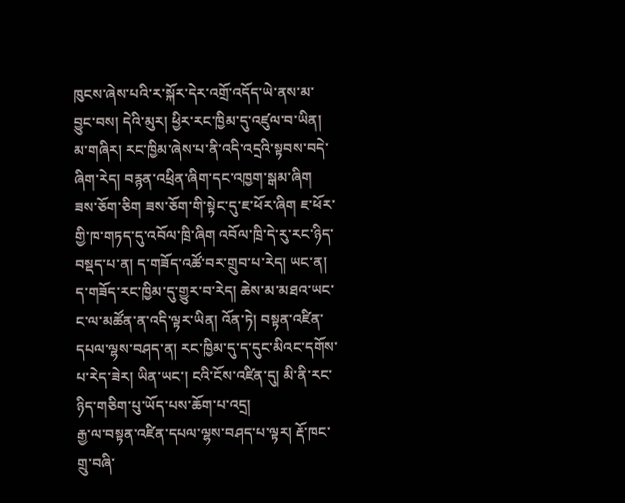ཁུངས་ཞེས་པའི་ར་སྐོར་དེར་འགྲོ་འདོད་ཡེ་ནས་མ་བྱུང་བས། དེའི་མུར། ཕྱིར་རང་ཁྱིམ་དུ་འཛུལ་བ་ཡིན།
མ་གཞིར། རང་ཁྱིམ་ཞེས་པ་ནི་འདི་འདྲའི་སྟབས་བདེ་ཞིག་རེད། བརྙན་འཕྲིན་ཞིག་དང་འཁྱག་སྒམ་ཞིག ཟས་ཅོག་ཅིག ཟས་ཅོག་གི་སྟེང་དུ་ཇ་ཕོར་ཞིག ཇ་ཕོར་གྱི་ཁ་གཏད་དུ་འབོལ་ཁྲི་ཞིག འབོལ་ཁྲི་དེ་རུ་རང་ཉིད་བསྡད་པ་ན། ད་གཟོད་འཚོ་བར་གྲུབ་པ་རེད། ཡང་ན། ད་གཟོད་རང་ཁྱིམ་དུ་གྱུར་བ་རེད། ཆེས་མ་མཐའ་ཡང་ང་ལ་མཚོན་ན་འདི་ལྟར་ཡིན། འོན་ཏེ། བསྟན་འཛིན་དཔལ་ལྷས་བཤད་ན། རང་ཁྱིམ་དུ་ད་དུང་མིའང་དགོས་པ་རེད་ཟེར། ཡིན་ཡང་། ངའི་ངོས་འཛིན་དུ། མི་ནི་རང་ཉིད་གཅིག་པུ་ཡོད་པས་ཆོག་པ་འདྲ།
རྒྱ་ལ་བསྟན་འཛིན་དཔལ་ལྷས་བཤད་པ་ལྟར། རྡོ་ཁང་གྲུ་བཞི་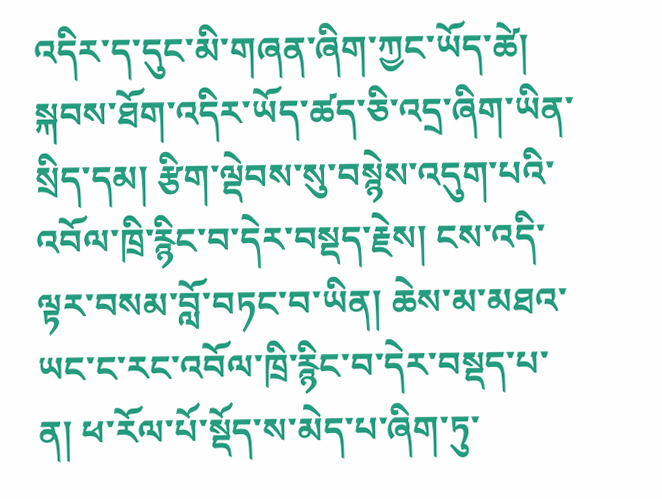འདིར་ད་དུང་མི་གཞན་ཞིག་ཀྱང་ཡོད་ཚེ། སྐབས་ཐོག་འདིར་ཡོད་ཚད་ཅི་འདྲ་ཞིག་ཡིན་སྲིད་དམ། རྩིག་ལྡེབས་སུ་བསྙེས་འདུག་པའི་འབོལ་ཁྲི་རྙིང་བ་དེར་བསྡད་རྗེས། ངས་འདི་ལྟར་བསམ་བློ་བཏང་བ་ཡིན། ཆེས་མ་མཐའ་ཡང་ང་རང་འབོལ་ཁྲི་རྙིང་བ་དེར་བསྡད་པ་ན། ཕ་རོལ་པོ་སྡོད་ས་མེད་པ་ཞིག་ཏུ་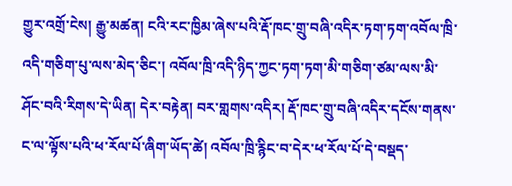གྱུར་འགྲོ་ངེས། རྒྱུ་མཚན། ངའི་རང་ཁྱིམ་ཞེས་པའི་རྡོ་ཁང་གྲུ་བཞི་འདིར་ཏག་ཏག་འབོལ་ཁྲི་འདི་གཅིག་པུ་ལས་མེད་ཅིང་། འབོལ་ཁྲི་འདི་ཉིད་ཀྱང་ཏག་ཏག་མི་གཅིག་ཙམ་ལས་མི་ཤོང་བའི་རིགས་དེ་ཡིན། དེར་བརྟེན། བར་གླགས་འདིར། རྡོ་ཁང་གྲུ་བཞི་འདིར་དངོས་གནས་ང་ལ་ལྟོས་པའི་ཕ་རོལ་པོ་ཞིག་ཡོད་ཚེ། འབོལ་ཁྲི་རྙིང་བ་དེར་ཕ་རོལ་པོ་དེ་བསྡད་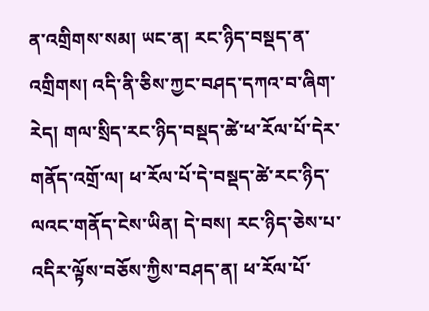ན་འགྲིགས་སམ། ཡང་ན། རང་ཉིད་བསྡད་ན་འགྲིགས། འདི་ནི་ཅིས་ཀྱང་བཤད་དཀའ་བ་ཞིག་རེད། གལ་སྲིད་རང་ཉིད་བསྡད་ཚེ་ཕ་རོལ་པོ་དེར་གནོད་འགྲོ་ལ། ཕ་རོལ་པོ་དེ་བསྡད་ཚེ་རང་ཉིད་ལའང་གནོད་ངེས་ཡིན། དེ་བས། རང་ཉིད་ཅེས་པ་འདིར་ལྟོས་བཅོས་ཀྱིས་བཤད་ན། ཕ་རོལ་པོ་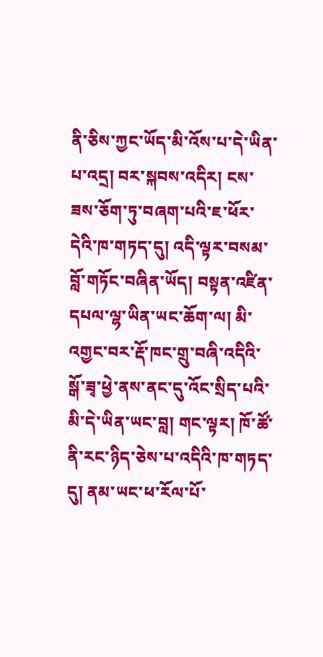ནི་ཅིས་ཀྱང་ཡོད་མི་འོས་པ་དེ་ཡིན་པ་འདྲ། བར་སྐབས་འདིར། ངས་ཟས་ཅོག་ཏུ་བཞག་པའི་ཇ་ཕོར་དེའི་ཁ་གཏད་དུ། འདི་ལྟར་བསམ་བློ་གཏོང་བཞིན་ཡོད། བསྟན་འཛིན་དཔལ་ལྷ་ཡིན་ཡང་ཆོག་ལ། མི་འགྱང་བར་རྡོ་ཁང་གྲུ་བཞི་འདིའི་སྒོ་ཟྭ་ཕྱེ་ནས་ནང་དུ་འོང་སྲིད་པའི་མི་དེ་ཡིན་ཡང་བླ། གང་ལྟར། ཁོ་ཚོ་ནི་རང་ཉིད་ཅེས་པ་འདིའི་ཁ་གཏད་དུ། ནམ་ཡང་ཕ་རོལ་པོ་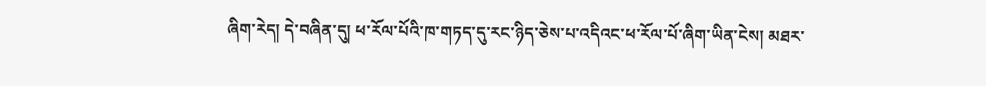ཞིག་རེད། དེ་བཞིན་དུ། ཕ་རོལ་པོའི་ཁ་གཏད་དུ་རང་ཉིད་ཅེས་པ་འདིའང་ཕ་རོལ་པོ་ཞིག་ཡིན་ངེས། མཐར་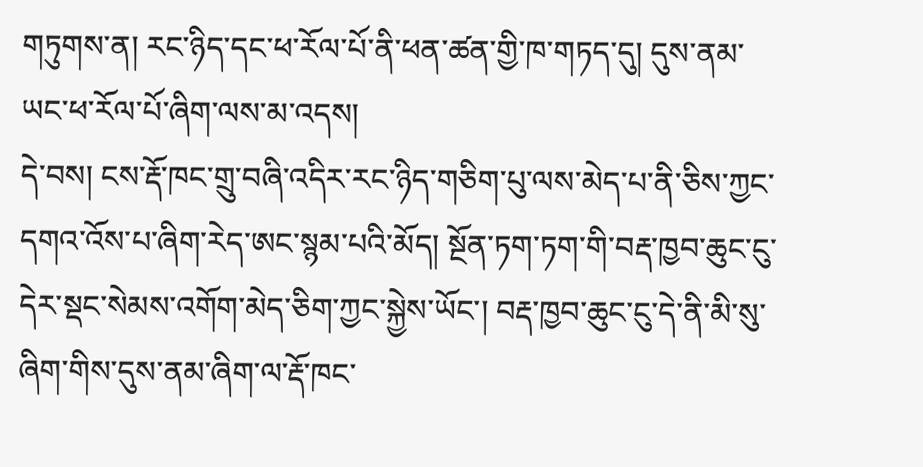གཏུགས་ན། རང་ཉིད་དང་ཕ་རོལ་པོ་ནི་ཕན་ཚན་གྱི་ཁ་གཏད་དུ། དུས་ནམ་ཡང་ཕ་རོལ་པོ་ཞིག་ལས་མ་འདས།
དེ་བས། ངས་རྡོ་ཁང་གྲུ་བཞི་འདིར་རང་ཉིད་གཅིག་པུ་ལས་མེད་པ་ནི་ཅིས་ཀྱང་དགའ་འོས་པ་ཞིག་རེད་ཨང་སྙམ་པའི་མོད། སྔོན་ཏག་ཏག་གི་བརྡ་ཁྱབ་ཆུང་ངུ་དེར་སྡང་སེམས་འགོག་མེད་ཅིག་ཀྱང་སྐྱེས་ཡོང་། བརྡ་ཁྱབ་ཆུང་ངུ་དེ་ནི་མི་སུ་ཞིག་གིས་དུས་ནམ་ཞིག་ལ་རྡོ་ཁང་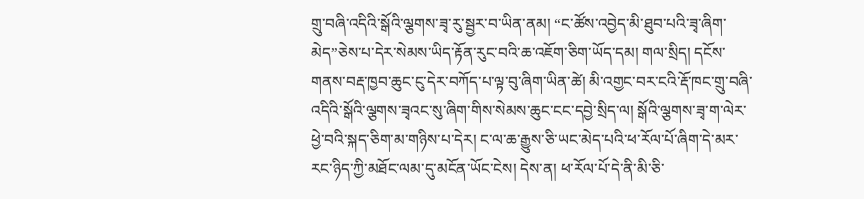གྲུ་བཞི་འདིའི་སྒོའི་ལྕགས་ཟྭ་རུ་སྦྱར་བ་ཡིན་ནམ། “ང་ཚོས་འབྱེད་མི་ཐུབ་པའི་ཟྭ་ཞིག་མེད”ཅེས་པ་དེར་སེམས་ཡིད་རྟོན་རུང་བའི་ཆ་འཇོག་ཅིག་ཡོད་དམ། གལ་སྲིད། དངོས་གནས་བརྡ་ཁྱབ་ཆུང་ངུ་དེར་བཀོད་པ་ལྟ་བུ་ཞིག་ཡིན་ཚེ། མི་འགྱང་བར་ངའི་རྡོ་ཁང་གྲུ་བཞི་འདིའི་སྒོའི་ལྕགས་ཟྭའང་སུ་ཞིག་གིས་སེམས་ཆུང་ངང་དབྱེ་སྲིད་ལ། སྒོའི་ལྕགས་ཟྭ་ག་ལེར་ཕྱེ་བའི་སྐད་ཅིག་མ་གཉིས་པ་དེར། ང་ལ་ཆ་རྒྱུས་ཅི་ཡང་མེད་པའི་ཕ་རོལ་པོ་ཞིག་དེ་མར་རང་ཉིད་ཀྱི་མཐོང་ལམ་དུ་མངོན་ཡོང་ངེས། དེས་ན། ཕ་རོལ་པོ་དེ་ནི་མི་ཅི་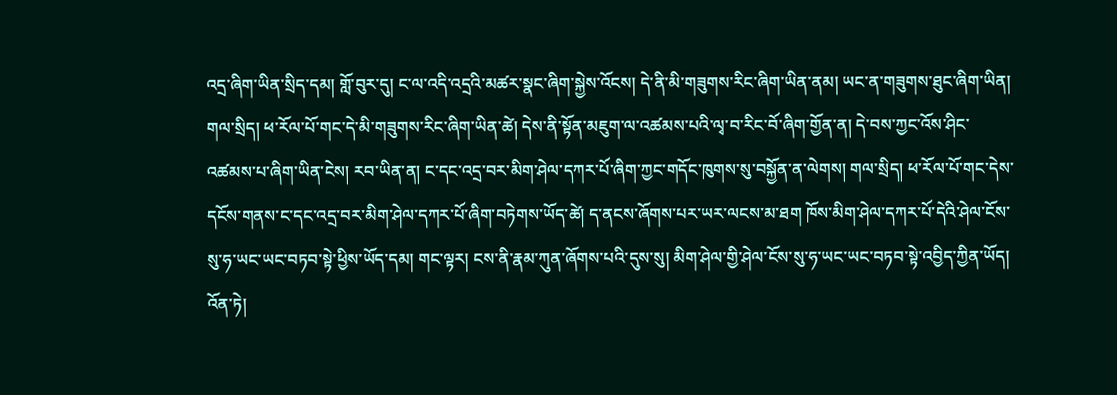འདྲ་ཞིག་ཡིན་སྲིད་དམ། གློ་བུར་དུ། ང་ལ་འདི་འདྲའི་མཚར་སྣང་ཞིག་སྐྱེས་འོངས། དེ་ནི་མི་གཟུགས་རིང་ཞིག་ཡིན་ནམ། ཡང་ན་གཟུགས་ཐུང་ཞིག་ཡིན། གལ་སྲིད། ཕ་རོལ་པོ་གང་དེ་མི་གཟུགས་རིང་ཞིག་ཡིན་ཚེ། དེས་ནི་སྟོན་མཇུག་ལ་འཚམས་པའི་ལྭ་བ་རིང་བོ་ཞིག་གྱོན་ན། དེ་བས་ཀྱང་འོས་ཤིང་འཚམས་པ་ཞིག་ཡིན་ངེས། རབ་ཡིན་ན། ང་དང་འདྲ་བར་མིག་ཤེལ་དཀར་པོ་ཞིག་ཀྱང་གདོང་ཁུགས་སུ་བསྐྱོན་ན་ལེགས། གལ་སྲིད། ཕ་རོལ་པོ་གང་དེས་དངོས་གནས་ང་དང་འདྲ་བར་མིག་ཤེལ་དཀར་པོ་ཞིག་བཏེགས་ཡོད་ཚེ། ད་ནངས་ཞོགས་པར་ཡར་ལངས་མ་ཐག ཁོས་མིག་ཤེལ་དཀར་པོ་དེའི་ཤེལ་ངོས་སུ་ཧ་ཡང་ཡང་བཏབ་སྟེ་ཕྱིས་ཡོད་དམ། གང་ལྟར། ངས་ནི་རྣམ་ཀུན་ཞོགས་པའི་དུས་སུ། མིག་ཤེལ་གྱི་ཤེལ་ངོས་སུ་ཧ་ཡང་ཡང་བཏབ་སྟེ་འབྱིད་ཀྱིན་ཡོད། འོན་ཏེ།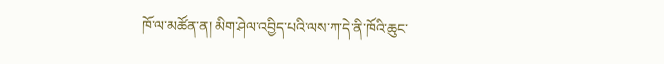ཁོ་ལ་མཚོན་ན། མིག་ཤེལ་འབྱིད་པའི་ལས་ཀ་དེ་ནི་ཁོའི་ཆུང་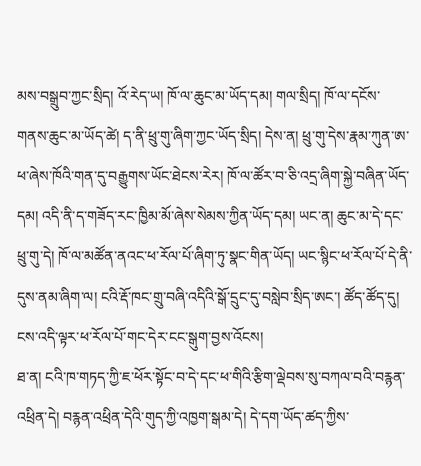མས་བསྒྲུབ་ཀྱང་སྲིད། འོ་རེད་ཡ། ཁོ་ལ་ཆུང་མ་ཡོད་དམ། གལ་སྲིད། ཁོ་ལ་དངོས་གནས་ཆུང་མ་ཡོད་ཚེ། ད་ནི་ཕྲུ་གུ་ཞིག་ཀྱང་ཡོད་སྲིད། དེས་ན། ཕྲུ་གུ་དེས་རྣམ་ཀུན་ཨ་ཕ་ཞེས་ཁོའི་གན་དུ་བརྒྱུགས་ཡོང་ཐེངས་རེར། ཁོ་ལ་ཚོར་བ་ཅི་འདྲ་ཞིག་སྐྱེ་བཞིན་ཡོད་དམ། འདི་ནི་ད་གཟོད་རང་ཁྱིམ་མོ་ཞེས་སེམས་ཀྱིན་ཡོད་དམ། ཡང་ན། ཆུང་མ་དེ་དང་ཕྲུ་གུ་དེ། ཁོ་ལ་མཚོན་ནའང་ཕ་རོལ་པོ་ཞིག་ཏུ་སྣང་གིན་ཡོད། ཡང་སྙིང་ཕ་རོལ་པོ་དེ་ནི་དུས་ནམ་ཞིག་ལ། ངའི་རྡོ་ཁང་གྲུ་བཞི་འདིའི་སྒོ་དྲུང་དུ་བསླེབ་སྲིད་ཨང་། ཚོད་ཚོད་དུ། ངས་འདི་ལྟར་ཕ་རོལ་པོ་གང་དེར་ངང་སྒུག་བྱས་འོངས།
ཐ་ན། ངའི་ཁ་གཏད་ཀྱི་ཇ་ཕོར་སྟོང་བ་དེ་དང་ཕ་གིའི་རྩིག་ལྡེབས་སུ་བཀལ་བའི་བརྙན་འཕྲིན་དེ། བརྙན་འཕྲིན་དེའི་གུད་ཀྱི་འཁྱག་སྒམ་དེ། དེ་དག་ཡོད་ཚད་ཀྱིས་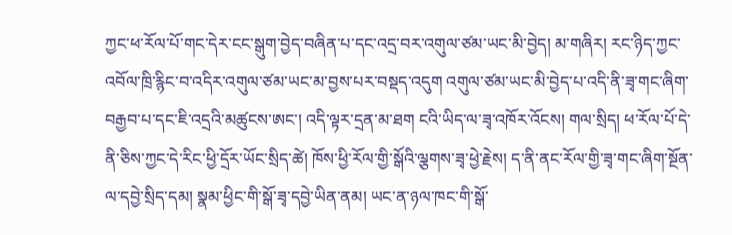ཀྱང་ཕ་རོལ་པོ་གང་དེར་ངང་སྒུག་བྱེད་བཞིན་པ་དང་འདྲ་བར་འགུལ་ཙམ་ཡང་མི་བྱེད། མ་གཞིར། རང་ཉིད་ཀྱང་འབོལ་ཁྲི་རྙིང་བ་འདིར་འགུལ་ཙམ་ཡང་མ་བྱས་པར་བསྡད་འདུག འགུལ་ཙམ་ཡང་མི་བྱེད་པ་འདི་ནི་ཟྭ་གང་ཞིག་བརྒྱབ་པ་དང་ཇི་འདྲའི་མཚུངས་ཨང་། འདི་ལྟར་དྲན་མ་ཐག ངའི་ཡིད་ལ་ཟྭ་འཁོར་འོངས། གལ་སྲིད། ཕ་རོལ་པོ་དེ་ནི་ཅིས་ཀྱང་དེ་རིང་ཕྱི་དྲོར་ཡོང་སྲིད་ཚེ། ཁོས་ཕྱི་རོལ་གྱི་སྒོའི་ལྕགས་ཟྭ་ཕྱེ་རྗེས། ད་ནི་ནང་རོལ་གྱི་ཟྭ་གང་ཞིག་སྔོན་ལ་དབྱེ་སྲིད་དམ། སྣམ་ཕྱིང་གི་སྒོ་ཟྭ་དབྱེ་ཡིན་ནམ། ཡང་ན་ཉལ་ཁང་གི་སྒོ་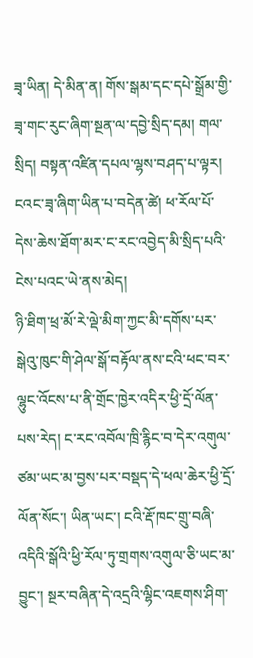ཟྭ་ཡིན། དེ་མིན་ན། གོས་སྒམ་དང་དཔེ་སྒྲོམ་གྱི་ཟྭ་གང་རུང་ཞིག་སྔན་ལ་དབྱེ་སྲིད་དམ། གལ་སྲིད། བསྟན་འཛིན་དཔལ་ལྷས་བཤད་པ་ལྟར། ངའང་ཟྭ་ཞིག་ཡིན་པ་བདེན་ཚེ། ཕ་རོལ་པོ་དེས་ཆེས་ཐོག་མར་ང་རང་འབྱེད་མི་སྲིད་པའི་ངེས་པའང་ཡེ་ནས་མེད།
ཉི་ཐིག་ཕྲ་མོ་རེ་ལྡེ་མིག་ཀྱང་མི་དགོས་པར་སྒེའུ་ཁུང་གི་ཤེལ་སྒོ་བརྟོལ་ནས་ངའི་ཕང་བར་ལྷུང་འོངས་པ་ནི་གྲོང་ཁྱེར་འདིར་ཕྱི་དྲོ་ལོན་པས་རེད། ང་རང་འབོལ་ཁྲི་རྙིང་བ་དེར་འགུལ་ཙམ་ཡང་མ་བྱས་པར་བསྡད་དེ་ཕལ་ཆེར་ཕྱི་དྲོ་ལོན་སོང་། ཡིན་ཡང་། ངའི་རྡོ་ཁང་གྲུ་བཞི་འདིའི་སྒོའི་ཕྱི་རོལ་ཏུ་གྲགས་འགུལ་ཅི་ཡང་མ་བྱུང་། སྔར་བཞིན་དེ་འདྲའི་ལྷིང་འཇགས་ཤིག་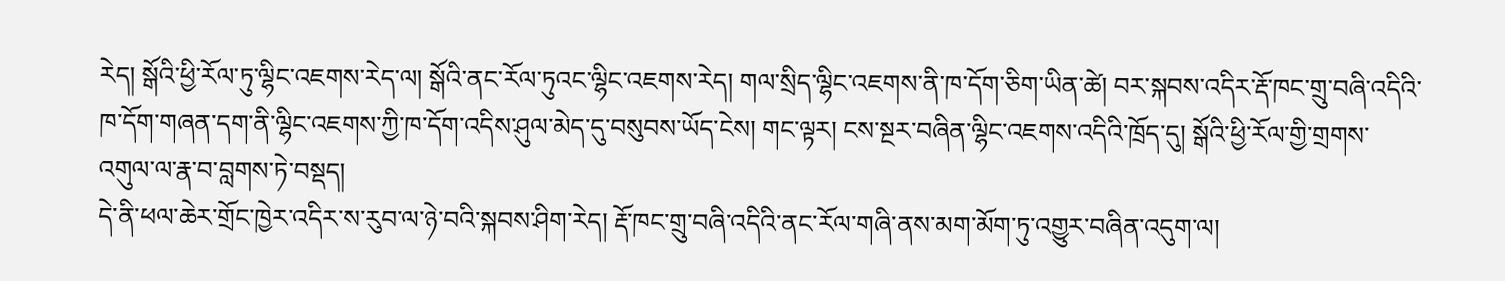རེད། སྒོའི་ཕྱི་རོལ་ཏུ་ལྷིང་འཇགས་རེད་ལ། སྒོའི་ནང་རོལ་ཏུའང་ལྷིང་འཇགས་རེད། གལ་སྲིད་ལྷིང་འཇགས་ནི་ཁ་དོག་ཅིག་ཡིན་ཚེ། བར་སྐབས་འདིར་རྡོ་ཁང་གྲུ་བཞི་འདིའི་ཁ་དོག་གཞན་དག་ནི་ལྷིང་འཇགས་ཀྱི་ཁ་དོག་འདིས་ཤུལ་མེད་དུ་བསུབས་ཡོད་ངེས། གང་ལྟར། ངས་སྔར་བཞིན་ལྷིང་འཇགས་འདིའི་ཁྲོད་དུ། སྒོའི་ཕྱི་རོལ་གྱི་གྲགས་འགུལ་ལ་རྣ་བ་བླགས་ཏེ་བསྡད།
དེ་ནི་ཕལ་ཆེར་གྲོང་ཁྱེར་འདིར་ས་རུབ་ལ་ཉེ་བའི་སྐབས་ཤིག་རེད། རྡོ་ཁང་གྲུ་བཞི་འདིའི་ནང་རོལ་གཞི་ནས་མག་མོག་ཏུ་འགྱུར་བཞིན་འདུག་ལ།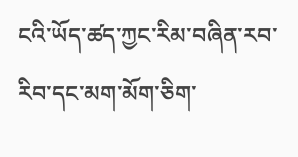ངའི་ཡོད་ཚད་ཀྱང་རིམ་བཞིན་རབ་རིབ་དང་མག་མོག་ཅིག་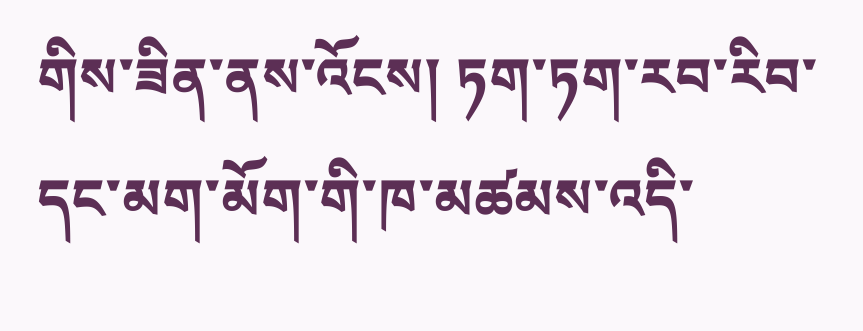གིས་ཟིན་ནས་འོངས། ཏག་ཏག་རབ་རིབ་དང་མག་མོག་གི་ཁ་མཚམས་འདི་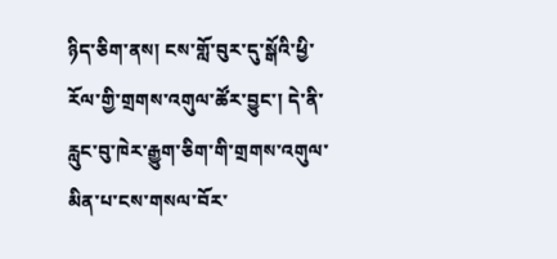ཉིད་ཅིག་ནས། ངས་གློ་བུར་དུ་སྒོའི་ཕྱི་རོལ་གྱི་གྲགས་འགུལ་ཚོར་བྱུང་། དེ་ནི་རླུང་བུ་ཁེར་རྒྱུག་ཅིག་གི་གྲགས་འགུལ་མིན་པ་ངས་གསལ་བོར་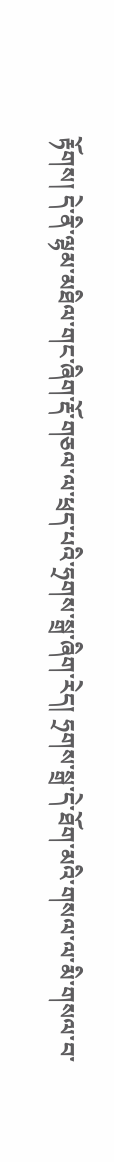རྟོགས། དེ་ནི་ལྷམ་མཐིལ་གང་ཞིག་རྡོ་གཅལ་ལ་ཕྲད་པའི་ཧྲགས་སྒྲ་ཞིག་རེད། ཧྲགས་སྒྲ་དེ་ཐོག་མའི་གསལ་ལ་མི་གསལ་བ་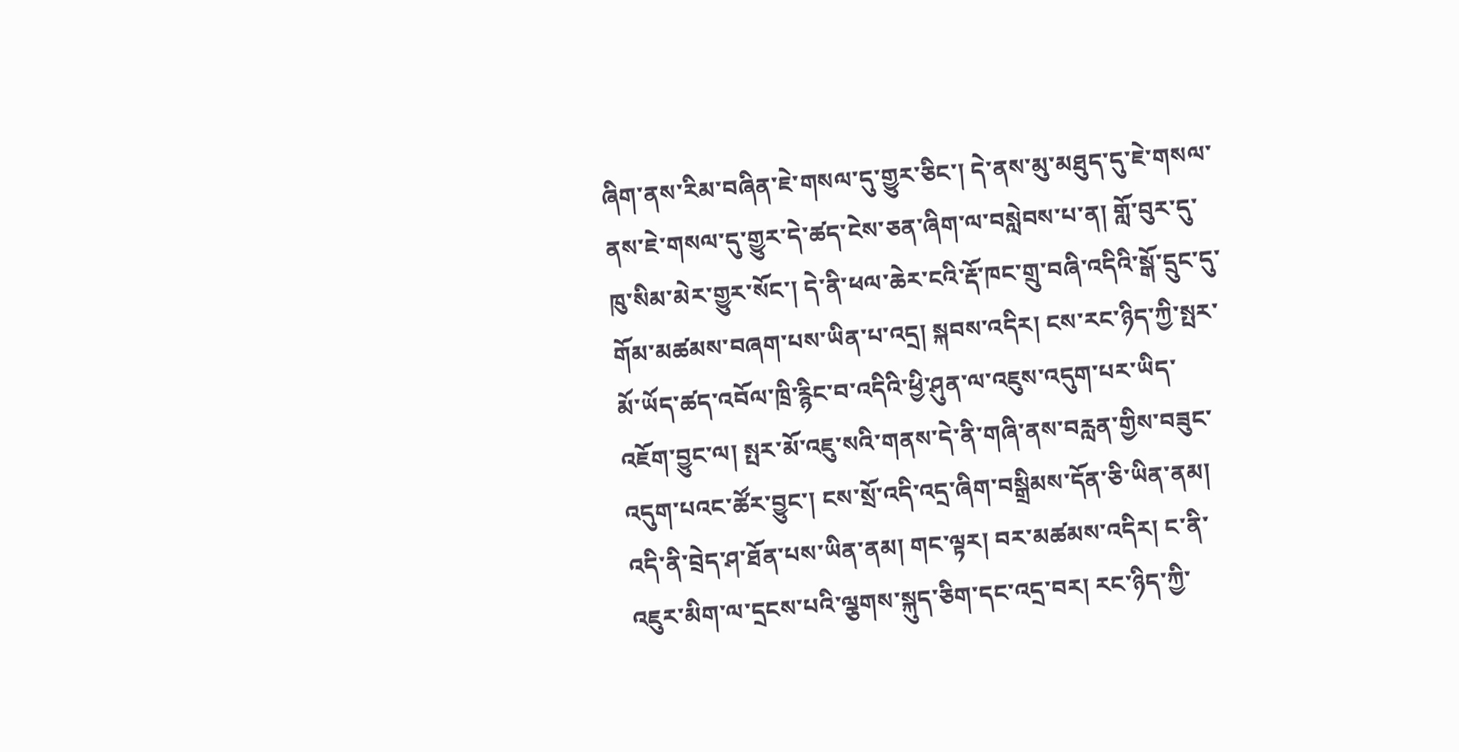ཞིག་ནས་རིམ་བཞིན་ཇེ་གསལ་དུ་གྱུར་ཅིང་། དེ་ནས་མུ་མཐུད་དུ་ཇེ་གསལ་ནས་ཇེ་གསལ་དུ་གྱུར་དེ་ཚད་ངེས་ཅན་ཞིག་ལ་བསླེབས་པ་ན། གློ་བུར་དུ་ཁུ་སིམ་མེར་གྱུར་སོང་། དེ་ནི་ཕལ་ཆེར་ངའི་རྡོ་ཁང་གྲུ་བཞི་འདིའི་སྒོ་དྲུང་དུ་གོམ་མཚམས་བཞག་པས་ཡིན་པ་འདྲ། སྐབས་འདིར། ངས་རང་ཉིད་ཀྱི་སྤར་མོ་ཡོད་ཚད་འབོལ་ཁྲི་རྙིང་བ་འདིའི་ཕྱི་ཤུན་ལ་འཇུས་འདུག་པར་ཡིད་འཇོག་བྱུང་ལ། སྤར་མོ་འཇུ་སའི་གནས་དེ་ནི་གཞི་ནས་བརླན་གྱིས་བཟུང་འདུག་པའང་ཚོར་བྱུང་། ངས་སྲོ་འདི་འདྲ་ཞིག་བསྒྲིམས་དོན་ཅི་ཡིན་ནམ། འདི་ནི་བྲེད་ཤ་ཐོན་པས་ཡིན་ནམ། གང་ལྟར། བར་མཚམས་འདིར། ང་ནི་འཇུར་མིག་ལ་དྲངས་པའི་ལྕགས་སྐུད་ཅིག་དང་འདྲ་བར། རང་ཉིད་ཀྱི་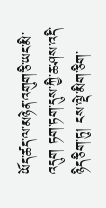ཡོད་ཚད་ལ་མཉེན་འགུག་ཅི་ཡང་མི་འདུག ཏག་ཏག་དུས་ཀྱི་ཆ་ཤས་འདི་ཉིད་ཅིག་ཏུ། ངས་ལྡེ་མིག་ཅིག་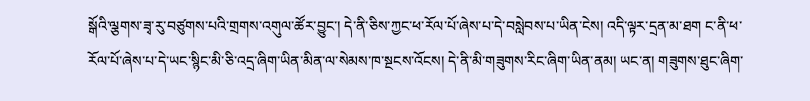སྒོའི་ལྕགས་ཟྭ་རུ་བཙུགས་པའི་གྲགས་འགུལ་ཚོར་བྱུང་། དེ་ནི་ཅིས་ཀྱང་ཕ་རོལ་པོ་ཞེས་པ་དེ་བསླེབས་པ་ཡིན་ངེས། འདི་ལྟར་དྲན་མ་ཐག ང་ནི་ཕ་རོལ་པོ་ཞེས་པ་དེ་ཡང་སྙིང་མི་ཅི་འདྲ་ཞིག་ཡིན་མིན་ལ་སེམས་ཁ་སྔངས་འོངས། དེ་ནི་མི་གཟུགས་རིང་ཞིག་ཡིན་ནམ། ཡང་ན། གཟུགས་ཐུང་ཞིག་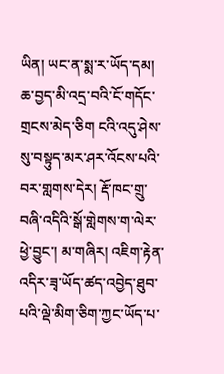ཡིན། ཡང་ན་སྨ་ར་ཡོད་དམ། ཆ་བྱད་མི་འདྲ་བའི་ངོ་གདོང་གྲངས་མེད་ཅིག ངའི་འདུ་ཤེས་སུ་བསྟུད་མར་ཤར་འོངས་པའི་བར་གླགས་དེར། རྡོ་ཁང་གྲུ་བཞི་འདིའི་སྒོ་གླེགས་ག་ལེར་ཕྱེ་བྱུང་། མ་གཞིར། འཇིག་རྟེན་འདིར་ཟྭ་ཡོད་ཚད་འབྱེད་ཐུབ་པའི་ལྡེ་མིག་ཅིག་ཀྱང་ཡོད་པ་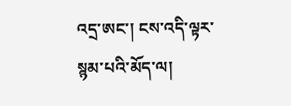འདྲ་ཨང་། ངས་འདི་ལྟར་སྙམ་པའི་མོད་ལ།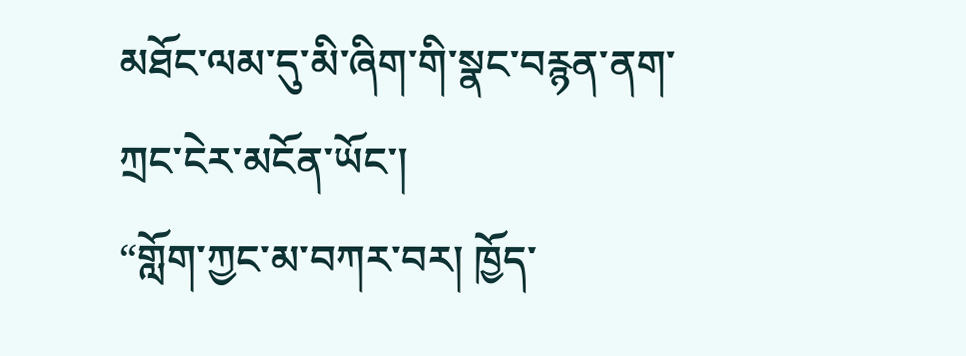མཐོང་ལམ་དུ་མི་ཞིག་གི་སྣང་བརྙན་ནག་ཀྲང་ངེར་མངོན་ཡོང་།
“གློག་ཀྱང་མ་བཀར་བར། ཁྱོད་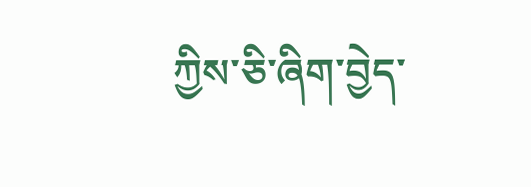ཀྱིས་ཅི་ཞིག་བྱེད་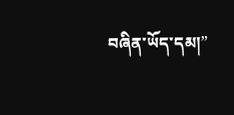བཞིན་ཡོད་དམ།”